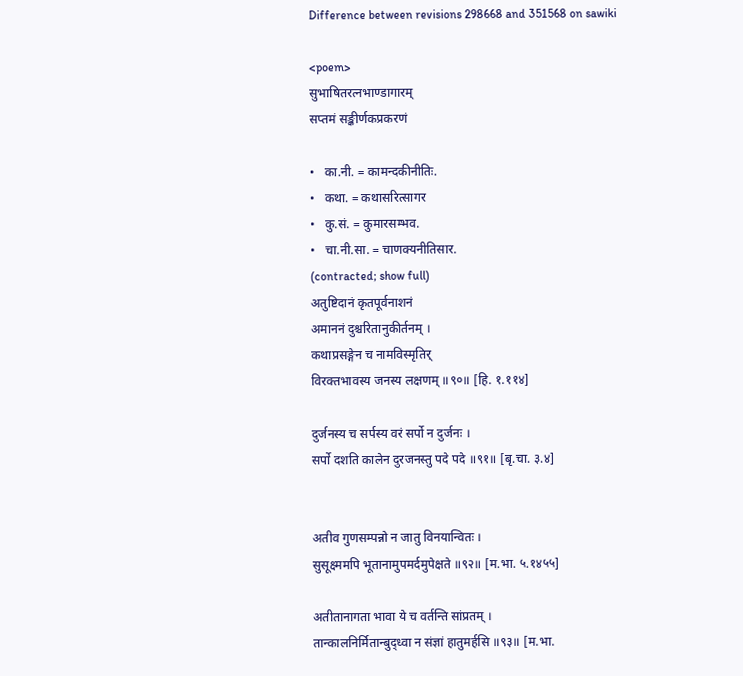Difference between revisions 298668 and 351568 on sawiki

<poem>
सुभाषितरत्नभाण्डागारम्
सप्तमं सङ्कीर्णकप्रकरणं

•   का.नी. = कामन्दकीनीतिः.
•   कथा. = कथासरित्सागर
•   कु.सं. = कुमारसम्भव.
•   चा.नी.सा. = चाणक्यनीतिसार.
(contracted; show full)
अतुष्टिदानं कृतपूर्वनाशनं
अमाननं दुश्चरितानुकीर्तनम् ।
कथाप्रसङ्गेन च नामविस्मृतिर्
विरक्तभावस्य जनस्य लक्षणम् ॥९०॥ [हि. १.११४]

दुर्जनस्य च सर्पस्य वरं सर्पो न दुर्जनः ।
सर्पो दशति कालेन दुरजनस्तु पदे पदे ॥९१॥ [बृ.चा. ३.४]


अतीव गुणसम्पन्नो न जातु विनयान्वितः ।
सुसूक्ष्ममपि भूतानामुपमर्दमुपेक्षते ॥९२॥ [म.भा. ५.१४५५]

अतीतानागता भावा ये च वर्तन्ति सांप्रतम् ।
तान्कालनिर्मितान्बुद्ध्वा न संज्ञां हातुमर्हसि ॥९३॥ [म.भा.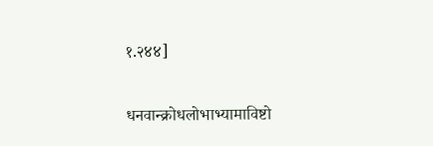१.२४४]

धनवान्क्रोधलोभाभ्यामाविष्टो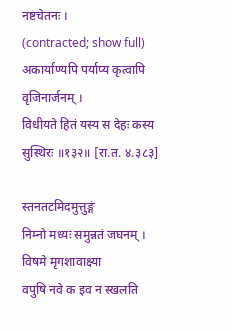नष्टचेतनः ।
(contracted; show full)
अकार्याण्यपि पर्याप्य कृत्वापि वृजिनार्जनम् ।
विधीयते हितं यस्य स देहः कस्य सुस्थिरः ॥१३२॥ [रा.त. ४.३८३]

स्तनतटमिदमुत्तुङ्गं
निम्नो मध्यः समुन्नतं जघनम् ।
विषमे मृगशावाक्ष्या
वपुषि नवे क इव न स्खलति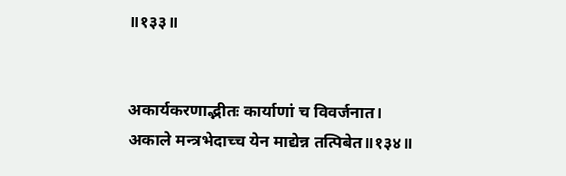॥१३३॥


अकार्यकरणाद्भीतः कार्याणां च विवर्जनात।
अकाले मन्त्रभेदाच्च येन माद्येन्न तत्पिबेत॥१३४॥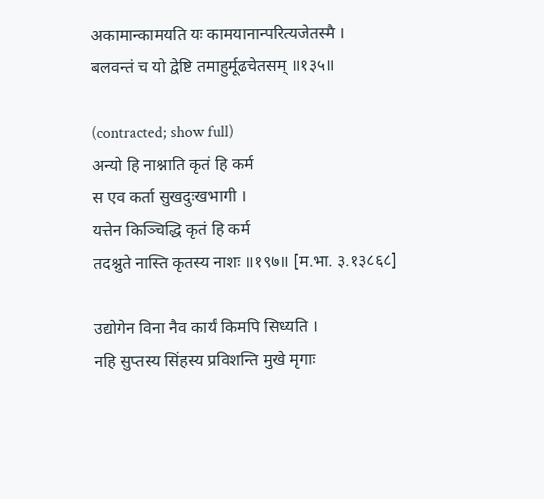अकामान्कामयति यः कामयानान्परित्यजेतस्मै ।
बलवन्तं च यो द्वेष्टि तमाहुर्मूढचेतसम् ॥१३५॥

(contracted; show full)
अन्यो हि नाश्नाति कृतं हि कर्म
स एव कर्ता सुखदुःखभागी ।
यत्तेन किञ्चिद्धि कृतं हि कर्म
तदश्नुते नास्ति कृतस्य नाशः ॥१९७॥ [म.भा. ३.१३८६८]

उद्योगेन विना नैव कार्यं किमपि सिध्यति ।
नहि सुप्तस्य सिंहस्य प्रविशन्ति मुखे मृगाः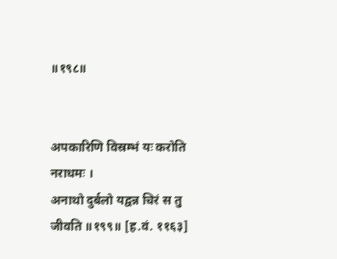॥१९८॥


अपकारिणि विस्रम्भं यः करोति नराधमः ।
अनाथो दुर्बलो यद्वन्न चिरं स तु जीवति ॥१९९॥ [ह.वं. ११६३]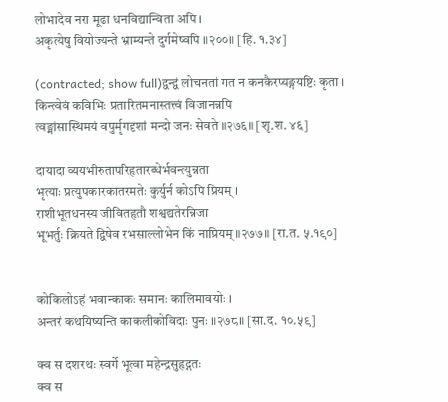लोभादेव नरा मूढा धनविद्यान्विता अपि ।
अकृत्येषु वियोज्यन्ते भ्राम्यन्ते दुर्गमेष्वपि ॥२००॥ [हि. १.३४]

(contracted; show full)द्वन्द्वं लोचनतां गत न कनकैरप्यङ्गयष्टिः कृता ।
किन्त्वेवं कविभिः प्रतारितमनास्तत्त्वं विजानन्नपि
त्वङ्मांसास्थिमयं वपुर्मृगदृशां मन्दो जनः सेवते ॥२७६॥ [शृ.श. ४६]

दायादा व्ययभीरुतापरिहृतारब्धेर्भवन्त्युन्नता
भृत्याः प्रत्युपकारकातरमतेः कुर्युर्न कोऽपि प्रियम् ।
राशीभूतधनस्य जीवितहृतौ शश्वद्यतेरन्निजा
भूभर्तुः क्रियते द्विषेव रभसाल्लोभेन किं नाप्रियम् ॥२७७॥ [रा.त. ५.१९०]


कोकिलोऽहं भवान्काकः समानः कालिमावयोः ।
अन्तरं कथयिष्यन्ति काकलीकोविदाः पुनः ॥२७८॥ [सा.द. १०.५९]

क्व स दशरथः स्वर्गे भूत्वा महेन्द्रसुहृद्गतः
क्व स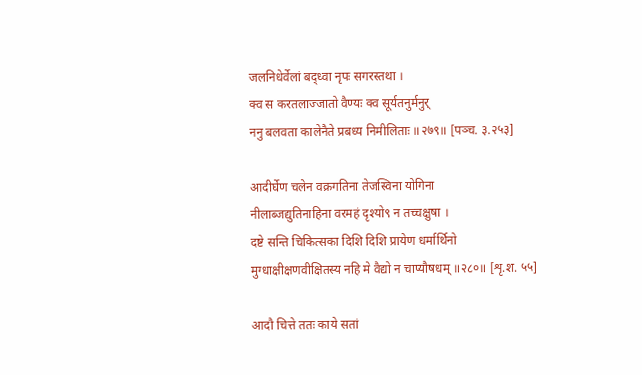जलनिधेर्वेलां बद्ध्वा नृपः सगरस्तथा ।
क्व स करतलाज्जातो वैण्यः क्व सूर्यतनुर्मनुर्
ननु बलवता कालेनैते प्रबध्य निमीलिताः ॥२७९॥ [पञ्च. ३.२५३]

आदीर्घेण चलेन वक्रगतिना तेजस्विना योगिना
नीलाब्जद्युतिनाहिना वरमहं दृश्यो९ न तच्चक्षुषा ।
दष्टे सन्ति चिकित्सका दिशि दिशि प्रायेण धर्मार्थिनो
मुग्धाक्षीक्षणवीक्षितस्य नहि मे वैद्यो न चाप्यौषधम् ॥२८०॥ [शृ.श. ५५]

आदौ चित्ते ततः काये सतां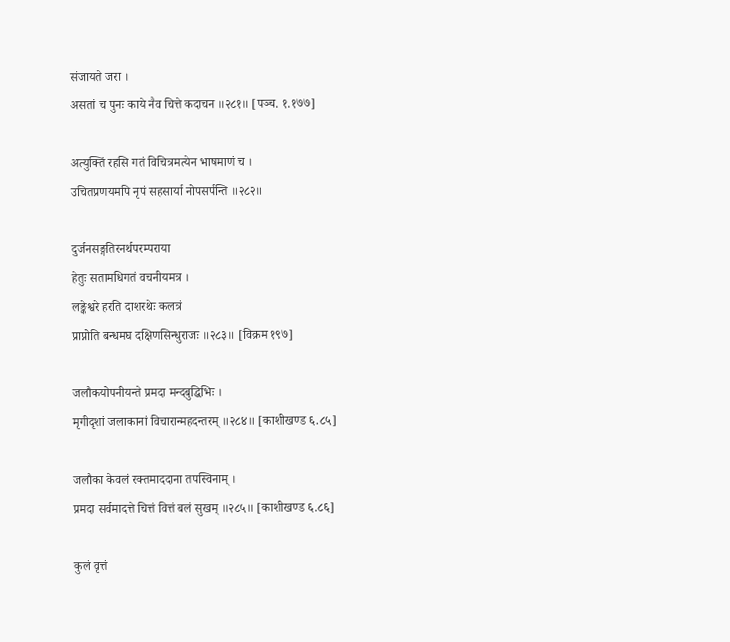संजायते जरा ।
असतां च पुनः काये नैव चित्ते कदाचन ॥२८१॥ [पञ्च. १.१७७]

अत्युक्तिं रहसि गतं विचित्रमत्येन भाषमाणं च ।
उचितप्रणयमपि नृपं सहसार्या नोपसर्पन्ति ॥२८२॥

दुर्जनसङ्गतिरनर्थपरम्पराया
हेतुः सतामधिगतं वचनीयमत्र ।
लङ्केश्वरे हरति दाशरथेः कलत्रं
प्राप्नोति बन्धमघ दक्षिणसिन्धुराजः ॥२८३॥ [विक्रम १९७]

जलौकयोपनीयन्ते प्रमदा मन्दबुद्धिभिः ।
मृगीदृशां जलाकानां विचारान्महदन्तरम् ॥२८४॥ [काशीखण्ड ६.८५]

जलौका केवलं रक्तमाददाना तपस्विनाम् ।
प्रमदा सर्वमादत्ते चित्तं वित्तं बलं सुखम् ॥२८५॥ [काशीखण्ड ६.८६]

कुलं वृत्तं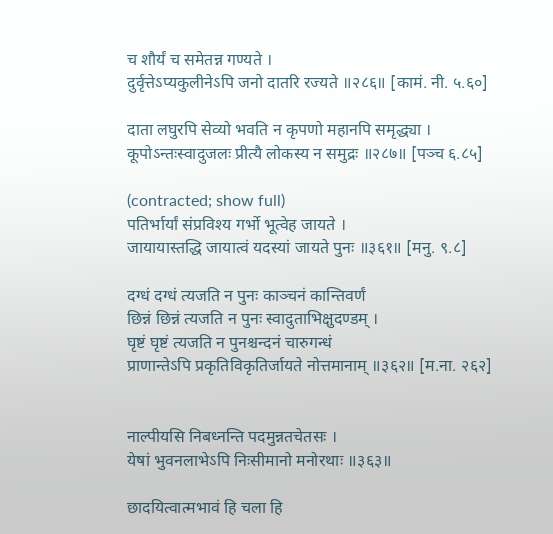च शौर्यं च समेतन्न गण्यते ।
दुर्वृत्तेऽप्यकुलीनेऽपि जनो दातरि रज्यते ॥२८६॥ [कामं. नी. ५.६०]

दाता लघुरपि सेव्यो भवति न कृपणो महानपि समृद्ध्या ।
कूपोऽन्तःस्वादुजलः प्रीत्यै लोकस्य न समुद्रः ॥२८७॥ [पञ्च ६.८५]

(contracted; show full)
पतिर्भार्यां संप्रविश्य गर्भो भूत्वेह जायते ।
जायायास्तद्धि जायात्वं यदस्यां जायते पुनः ॥३६१॥ [मनु. ९.८]

दग्धं दग्धं त्यजति न पुनः काञ्चनं कान्तिवर्णं
छिन्नं छिन्नं त्यजति न पुनः स्वादुताभिक्षुदण्डम् ।
घृष्टं घृष्टं त्यजति न पुनश्चन्दनं चारुगन्धं
प्राणान्तेऽपि प्रकृतिविकृतिर्जायते नोत्तमानाम् ॥३६२॥ [म.ना. २६२]


नाल्पीयसि निबध्नन्ति पदमुन्नतचेतसः ।
येषां भुवनलाभेऽपि निःसीमानो मनोरथाः ॥३६३॥

छादयित्वात्मभावं हि चला हि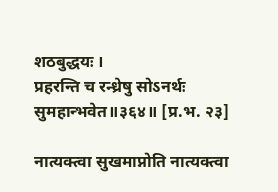शठबुद्धयः ।
प्रहरन्ति च रन्ध्रेषु सोऽनर्थः सुमहान्भवेत॥३६४॥ [प्र.भ. २३]

नात्यक्त्वा सुखमाप्नोति नात्यक्त्वा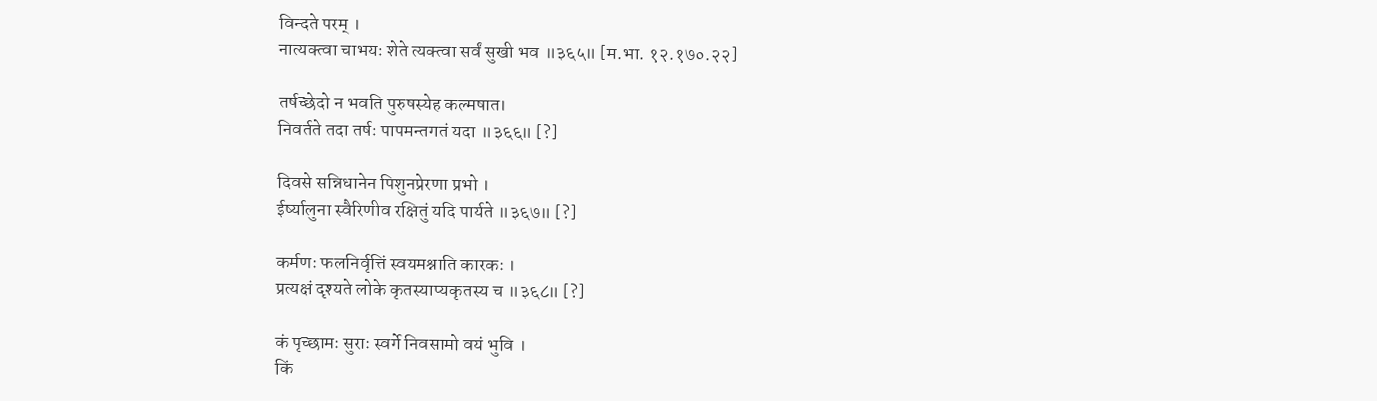विन्दते परम् ।
नात्यक्त्वा चाभयः शेते त्यक्त्वा सर्वं सुखी भव ॥३६५॥ [म.भा. १२.१७०.२२]

तर्षच्छेदो न भवति पुरुषस्येह कल्मषात।
निवर्तते तदा तर्षः पापमन्तगतं यदा ॥३६६॥ [?]

दिवसे सन्निधानेन पिशुनप्रेरणा प्रभो ।
ईर्ष्यालुना स्वैरिणीव रक्षितुं यदि पार्यते ॥३६७॥ [?]

कर्मणः फलनिर्वृत्तिं स्वयमश्नाति कारकः ।
प्रत्यक्षं दृश्यते लोके कृतस्याप्यकृतस्य च ॥३६८॥ [?]

कं पृच्छामः सुराः स्वर्गे निवसामो वयं भुवि ।
किं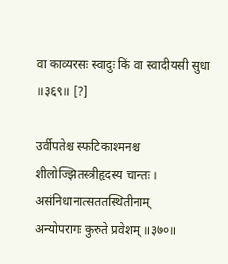वा काव्यरसः स्वादुः किं वा स्वादीयसी सुधा ॥३६९॥ [?]

उर्वीपतेश्च स्फटिकाश्मनश्च
शीलोज्झितस्त्रीहृदस्य चान्तः ।
असंनिधानात्सततस्थितीनाम्
अन्योपरागः कुरुते प्रवेशम् ॥३७०॥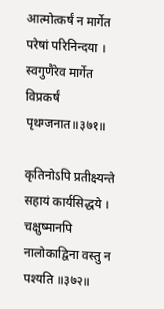आत्मोत्कर्षं न मार्गेत परेषां परिनिन्दया ।
स्वगुणैरेव मार्गेत विप्रकर्षं पृथग्जनात॥३७१॥

कृतिनोऽपि प्रतीक्ष्यन्ते सहायं कार्यसिद्धये ।
चक्षुष्मानपि नालोकाद्विना वस्तु न पश्यति ॥३७२॥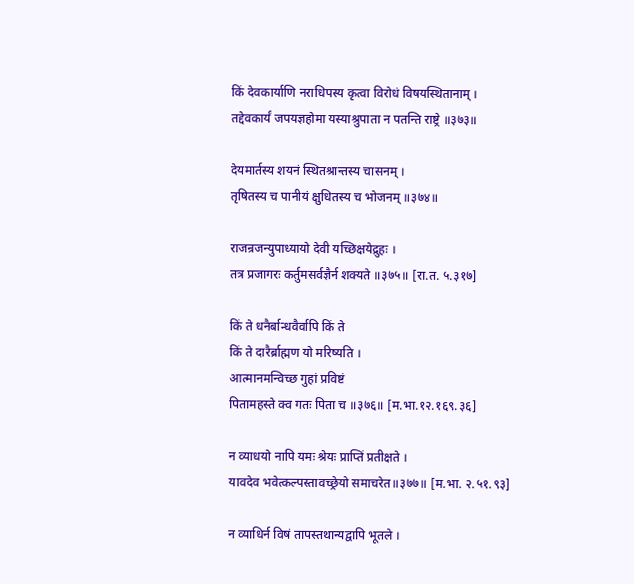किं देवकार्याणि नराधिपस्य कृत्वा विरोधं विषयस्थितानाम् ।
तद्देवकार्यं जपयज्ञहोमा यस्याश्रुपाता न पतन्ति राष्ट्रे ॥३७३॥

देयमार्तस्य शयनं स्थितश्रान्तस्य चासनम् ।
तृषितस्य च पानीयं क्षुधितस्य च भोजनम् ॥३७४॥

राजन्रजन्युपाध्यायो देवी यच्छिक्षयेद्रुहः ।
तत्र प्रजागरः कर्तुमसर्वज्ञैर्न शक्यते ॥३७५॥ [रा.त. ५.३१७]

किं ते धनैर्बान्धवैर्वापि किं ते
किं ते दारैर्ब्राह्मण यो मरिष्यति ।
आत्मानमन्विच्छ गुहां प्रविष्टं
पितामहस्ते क्व गतः पिता च ॥३७६॥ [म.भा.१२.१६९.३६]

न व्याधयो नापि यमः श्रेयः प्राप्तिं प्रतीक्षते ।
यावदेव भवेत्कल्पस्तावच्छ्रेयो समाचरेत॥३७७॥ [म.भा. २.५१.९३]

न व्याधिर्न विषं तापस्तथान्यद्वापि भूतले ।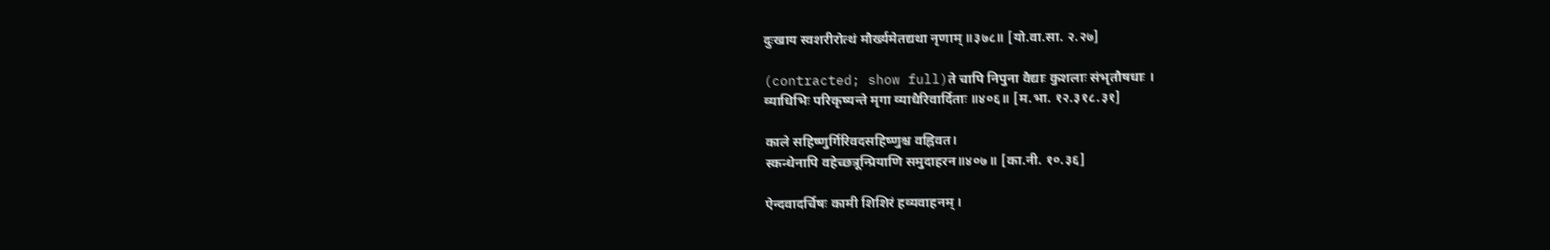दुःखाय स्वशरीरोत्थं मौर्ख्यमेतद्यथा नृणाम् ॥३७८॥ [यो.वा.सा. २.२७]

(contracted; show full)ते चापि निपुना वैद्याः कुशलाः संभृतौषधाः ।
व्याधिभिः परिकृष्यन्ते मृगा व्याधैरिवार्दिताः ॥४०६॥ [म.भा. १२.३१८.३१]

काले सहिष्णुर्गिरिवदसहिष्णुश्च वह्निवत।
स्कन्धेनापि वहेच्छत्रून्प्रियाणि समुदाहरन॥४०७॥ [का.नी. १०.३६]

ऐन्दवादर्चिषः कामी शिशिरं हव्यवाहनम् ।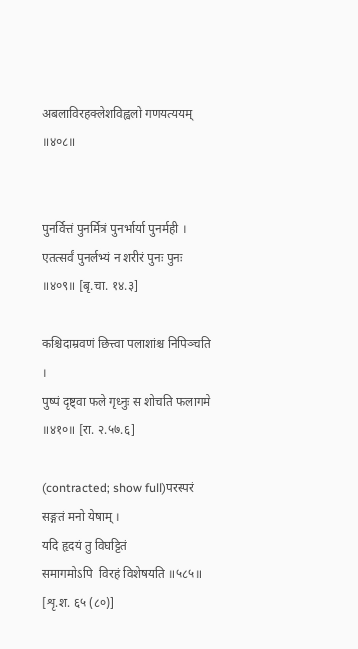अबलाविरहक्लेशविह्वलो गणयत्ययम् ॥४०८॥


पुनर्वित्तं पुनर्मित्रं पुनर्भार्या पुनर्मही ।
एतत्सर्वं पुनर्लभ्यं न शरीरं पुनः पुनः ॥४०९॥ [बृ.चा. १४.३]

कश्चिदाम्रवणं छित्त्वा पलाशांश्च निपिञ्चति ।
पुष्पं दृष्ट्वा फले गृध्नुः स शोचति फलागमे ॥४१०॥ [रा. २.५७.६]

(contracted; show full)परस्परं सङ्गतं मनो येषाम् ।
यदि हृदयं तु विघट्टितं
समागमोऽपि  विरहं विशेषयति ॥५८५॥ [शृ.श. ६५ (८०)]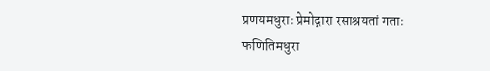प्रणयमधुराः प्रेमोद्गारा रसाश्रयतां गताः
फणितिमधुरा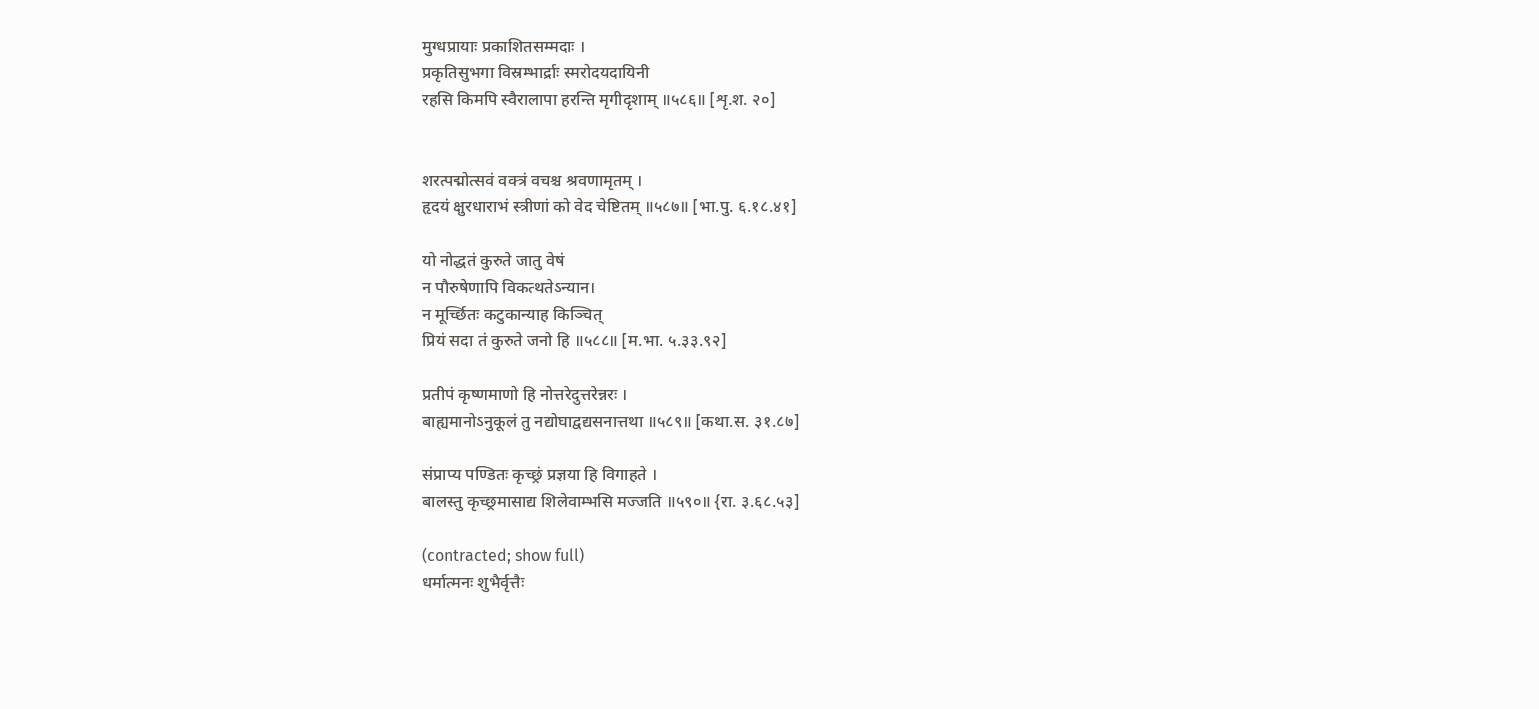मुग्धप्रायाः प्रकाशितसम्मदाः ।
प्रकृतिसुभगा विस्रम्भार्द्राः स्मरोदयदायिनी
रहसि किमपि स्वैरालापा हरन्ति मृगीदृशाम् ॥५८६॥ [शृ.श. २०]


शरत्पद्मोत्सवं वक्त्रं वचश्च श्रवणामृतम् ।
हृदयं क्षुरधाराभं स्त्रीणां को वेद चेष्टितम् ॥५८७॥ [भा.पु. ६.१८.४१]

यो नोद्धतं कुरुते जातु वेषं
न पौरुषेणापि विकत्थतेऽन्यान।
न मूर्च्छितः कटुकान्याह किञ्चित्
प्रियं सदा तं कुरुते जनो हि ॥५८८॥ [म.भा. ५.३३.९२]

प्रतीपं कृष्णमाणो हि नोत्तरेदुत्तरेन्नरः ।
बाह्यमानोऽनुकूलं तु नद्योघाद्वद्यसनात्तथा ॥५८९॥ [कथा.स. ३१.८७]

संप्राप्य पण्डितः कृच्छ्रं प्रज्ञया हि विगाहते ।
बालस्तु कृच्छ्रमासाद्य शिलेवाम्भसि मज्जति ॥५९०॥ {रा. ३.६८.५३]

(contracted; show full)
धर्मात्मनः शुभैर्वृत्तैः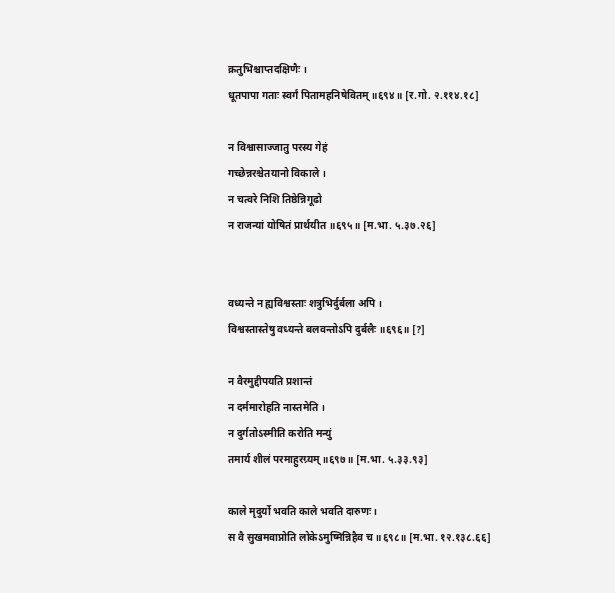क्रतुभिश्चाप्तदक्षिणैः ।
धूतपापा गताः स्वर्गं पितामहनिषेवितम् ॥६९४॥ [र.गो. २.११४.१८]

न विश्वासाज्जातु परस्य गेहं
गच्छेन्नरश्चेतयानो विकाले ।
न चत्वरे निशि तिष्ठेन्निगूढो
न राजन्यां योषितं प्रार्थयीत ॥६९५॥ [म.भा. ५.३७.२६]


वध्यन्ते न ह्यविश्वस्ताः शत्रुभिर्दुर्बला अपि ।
विश्वस्तास्तेषु वध्यन्ते बलवन्तोऽपि दुर्बलैः ॥६९६॥ [?]

न वैरमुद्दीपयति प्रशान्तं
न दर्ममारोहति नास्तमेति ।
न दुर्गतोऽस्मीति करोति मन्युं
तमार्य शीलं परमाहुरग्र्यम् ॥६९७॥ [म.भा. ५.३३.९३]

काले मृदुर्यो भवति काले भवति दारुणः ।
स वै सुखमवाप्नोति लोकेऽमुष्मिन्निहैव च ॥६९८॥ [म.भा. १२.१३८.६६]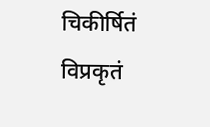चिकीर्षितं विप्रकृतं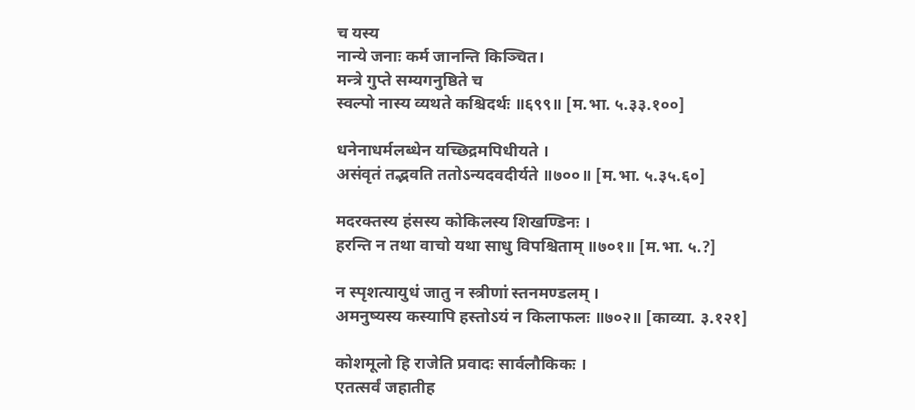च यस्य
नान्ये जनाः कर्म जानन्ति किञ्चित।
मन्त्रे गुप्ते सम्यगनुष्ठिते च
स्वल्पो नास्य व्यथते कश्चिदर्थः ॥६९९॥ [म.भा. ५.३३.१००]

धनेनाधर्मलब्धेन यच्छिद्रमपिधीयते ।
असंवृतं तद्भवति ततोऽन्यदवदीर्यते ॥७००॥ [म.भा. ५.३५.६०]

मदरक्तस्य हंसस्य कोकिलस्य शिखण्डिनः ।
हरन्ति न तथा वाचो यथा साधु विपश्चिताम् ॥७०१॥ [म.भा. ५.?]

न स्पृशत्यायुधं जातु न स्त्रीणां स्तनमण्डलम् ।
अमनुष्यस्य कस्यापि हस्तोऽयं न किलाफलः ॥७०२॥ [काव्या. ३.१२१]

कोशमूलो हि राजेति प्रवादः सार्वलौकिकः ।
एतत्सर्वं जहातीह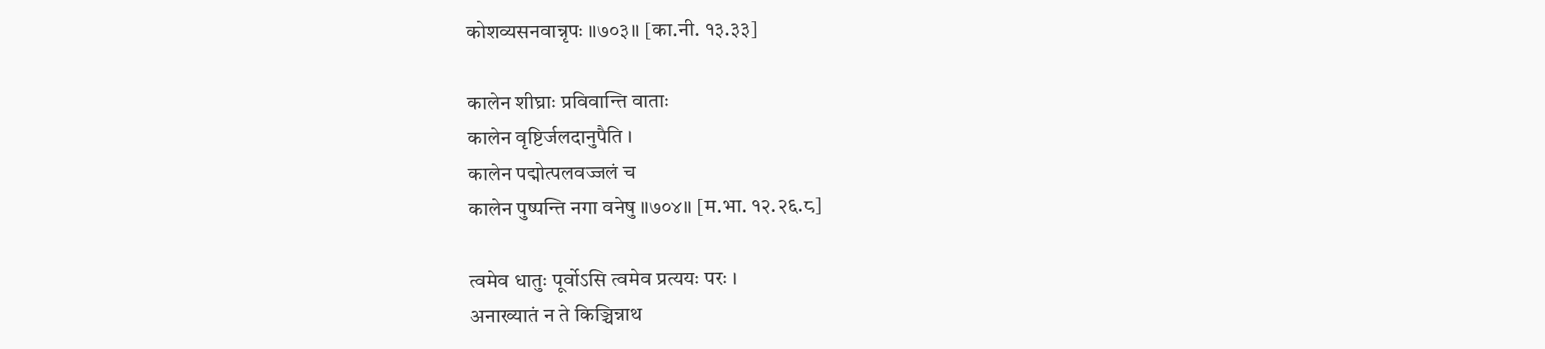कोशव्यसनवान्नृपः ॥७०३॥ [का.नी. १३.३३]

कालेन शीघ्राः प्रविवान्ति वाताः
कालेन वृष्टिर्जलदानुपैति ।
कालेन पद्मोत्पलवज्जलं च
कालेन पुष्पन्ति नगा वनेषु ॥७०४॥ [म.भा. १२.२६.८]

त्वमेव धातुः पूर्वोऽसि त्वमेव प्रत्ययः परः ।
अनाख्यातं न ते किञ्चिन्नाथ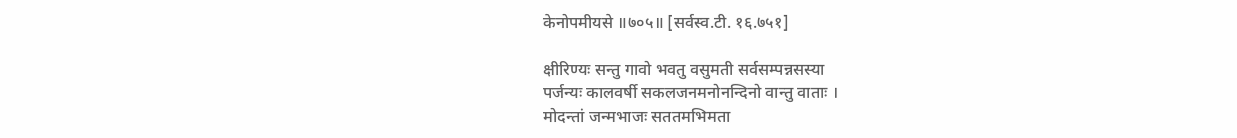केनोपमीयसे ॥७०५॥ [सर्वस्व.टी. १६.७५१]

क्षीरिण्यः सन्तु गावो भवतु वसुमती सर्वसम्पन्नसस्या
पर्जन्यः कालवर्षी सकलजनमनोनन्दिनो वान्तु वाताः ।
मोदन्तां जन्मभाजः सततमभिमता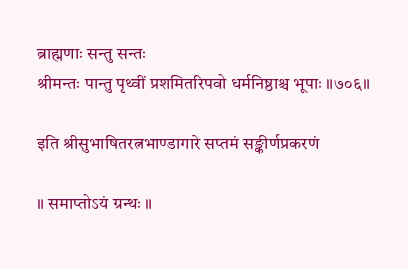ब्राह्मणाः सन्तु सन्तः
श्रीमन्तः पान्तु पृथ्वीं प्रशमितरिपवो धर्मनिष्ठाश्च भूपाः ॥७०६॥

इति श्रीसुभाषितरत्नभाण्डागारे सप्तमं सङ्कीर्णप्रकरणं

॥ समाप्तोऽयं ग्रन्थः ॥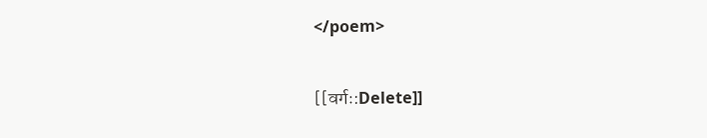</poem>


[[वर्गः:Delete]]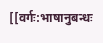[[वर्गः:भाषानुबन्धः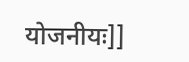योजनीयः]]